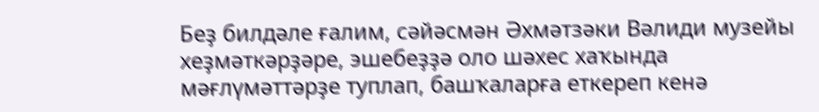Беҙ билдәле ғалим, сәйәсмән Әхмәтзәки Вәлиди музейы хеҙмәткәрҙәре, эшебеҙҙә оло шәхес хаҡында мәғлүмәттәрҙе туплап, башҡаларға еткереп кенә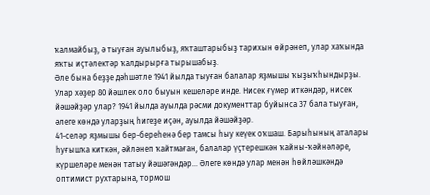ҡалмайбыҙ, ә тыуған ауылыбыҙ, яҡташтарыбыҙ тарихын өйрәнеп, улар хаҡында яҡты иҫтәлектәр ҡалдырырға тырышабыҙ.
Әле бына беҙҙе дәһшәтле 1941 йылда тыуған балалар яҙмышы ҡыҙыҡһындырҙы. Улар хәҙер 80 йәшлек оло быуын кешеләре инде. Нисек ғүмер иткәндәр, нисек йәшәйҙәр улар? 1941 йылда ауылда рәсми документтар буйынса 37 бала тыуған, әлеге көндә уларҙың һигеҙе иҫән, ауылда йәшәйҙәр.
41-селәр яҙмышы бер-береһенә бер тамсы һыу кеүек оҡшаш. Барыһының аталары һуғышҡа киткән, әйләнеп ҡайтмаған, балалар үҫтерешкән ҡайны-ҡәйнәләре, күршеләре менән татыу йәшәгәндәр... Әлеге көндә улар менән һөйләшкәндә оптимист рухтарына, тормош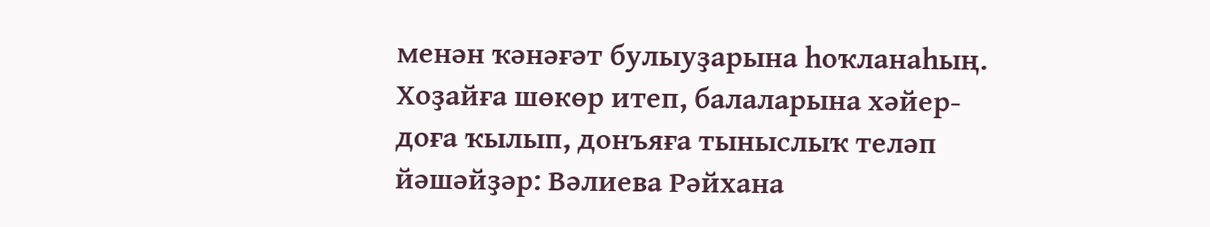менән ҡәнәғәт булыуҙарына һоҡланаһың. Хоҙайға шөкөр итеп, балаларына хәйер-доға ҡылып, донъяға тыныслыҡ теләп йәшәйҙәр: Вәлиева Рәйхана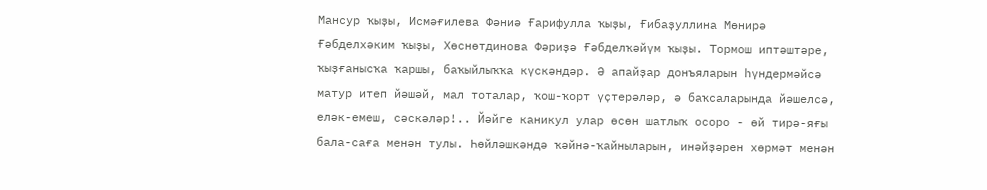Мансур ҡыҙы, Исмәғилева Фәниә Ғарифулла ҡыҙы, Ғибаҙуллина Мөнирә Ғәбделхәким ҡыҙы, Хөснөтдинова Фәриҙә Ғәбделҡәйүм ҡыҙы. Тормош иптәштәре, ҡыҙғанысҡа ҡаршы, баҡыйлыҡҡа күскәндәр. Ә апайҙар донъяларын һүндермәйсә матур итеп йәшәй, мал тоталар, ҡош-ҡорт үҫтерәләр, ә баҡсаларында йәшелсә, еләк-емеш, сәскәләр!.. Йәйге каникул улар өсөн шатлыҡ осоро - өй тирә-яғы бала-саға менән тулы. Һөйләшкәндә ҡәйнә-ҡайныларын, инәйҙәрен хөрмәт менән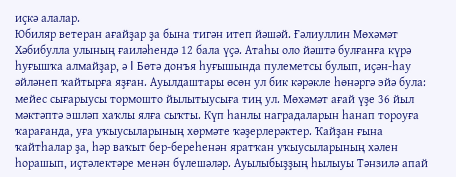иҫкә алалар.
Юбиляр ветеран ағайҙар ҙа бына тигән итеп йәшәй. Ғәлиуллин Мөхәмәт Хәбибулла улының ғаиләһендә 12 бала үҫә. Атаһы оло йәштә булғанға күрә һуғышҡа алмайҙар, ә I Бөтә донъя һуғышында пулеметсы булып, иҫән-һау әйләнеп ҡайтырға яҙған. Ауылдаштары өсөн ул бик кәрәкле һөнәргә эйә була: мейес сығарыусы тормошто йылытыусыға тиң ул. Мөхәмәт ағай үҙе 36 йыл мәктәптә эшләп хаҡлы ялға сыҡты. Күп һанлы наградаларын һанап тороуға ҡарағанда, уға уҡыусыларының хөрмәте ҡәҙерлерәктер. Ҡайҙан ғына ҡайтһалар ҙа, һәр ваҡыт бер-береһенән яратҡан уҡыусыларының хәлен һорашып, иҫтәлектәре менән бүлешәләр. Ауылыбыҙҙың һылыуы Тәнзилә апай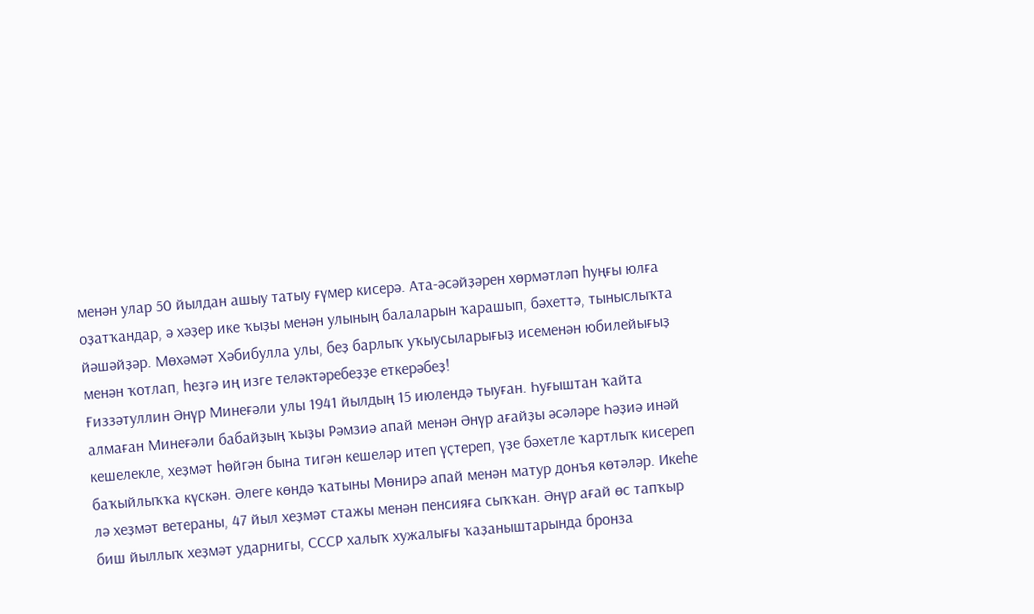менән улар 50 йылдан ашыу татыу ғүмер кисерә. Ата-әсәйҙәрен хөрмәтләп һуңғы юлға оҙатҡандар, ә хәҙер ике ҡыҙы менән улының балаларын ҡарашып, бәхеттә, тыныслыҡта йәшәйҙәр. Мөхәмәт Хәбибулла улы, беҙ барлыҡ уҡыусыларығыҙ исеменән юбилейығыҙ менән ҡотлап, һеҙгә иң изге теләктәребеҙҙе еткерәбеҙ!
Ғиззәтуллин Әнүр Минеғәли улы 1941 йылдың 15 июлендә тыуған. Һуғыштан ҡайта алмаған Минеғәли бабайҙың ҡыҙы Рәмзиә апай менән Әнүр ағайҙы әсәләре Һәҙиә инәй кешелекле, хеҙмәт һөйгән бына тигән кешеләр итеп үҫтереп, үҙе бәхетле ҡартлыҡ кисереп баҡыйлыҡҡа күскән. Әлеге көндә ҡатыны Мөнирә апай менән матур донъя көтәләр. Икеһе лә хеҙмәт ветераны, 47 йыл хеҙмәт стажы менән пенсияға сыҡҡан. Әнүр ағай өс тапҡыр биш йыллыҡ хеҙмәт ударнигы, СССР халыҡ хужалығы ҡаҙаныштарында бронза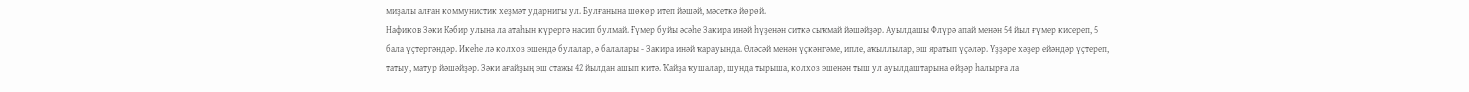миҙалы алған коммунистик хеҙмәт ударнигы ул. Булғанына шөкөр итеп йәшәй, мәсеткә йөрөй.
Нафиков Зәки Кәбир улына ла атаһын күрергә насип булмай. Ғүмер буйы әсәһе Закира инәй һүҙенән ситкә сыҡмай йәшәйҙәр. Ауылдашы Флүрә апай менән 54 йыл ғүмер кисереп, 5 бала үҫтергәндәр. Икеһе лә колхоз эшендә булалар, ә балалары - Закира инәй ҡарауында. Өләсәй менән үҫкәнгәме, ипле, аҡыллылар, эш яратып үҫәләр. Үҙҙәре хәҙер ейәндәр үҫтереп, татыу, матур йәшәйҙәр. Зәки ағайҙың эш стажы 42 йылдан ашып китә. Ҡайҙа ҡушалар, шунда тырыша, колхоз эшенән тыш ул ауылдаштарына өйҙәр һалырға ла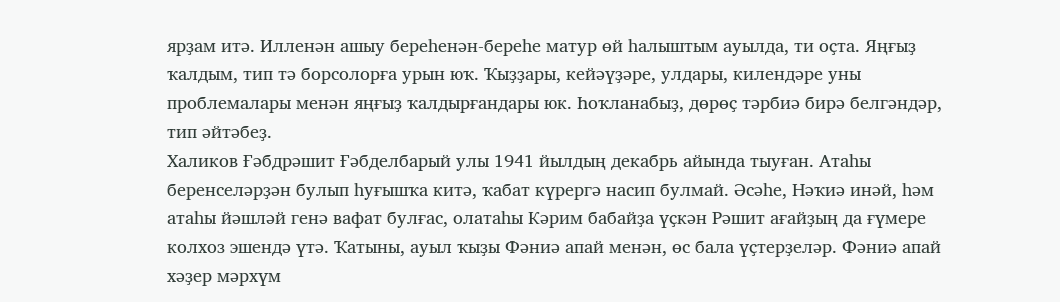ярҙам итә. Илленән ашыу береһенән-береһе матур өй һалыштым ауылда, ти оҫта. Яңғыҙ ҡалдым, тип тә борсолорға урын юҡ. Ҡыҙҙары, кейәүҙәре, улдары, килендәре уны проблемалары менән яңғыҙ ҡалдырғандары юк. Һоҡланабыҙ, дөрөҫ тәрбиә бирә белгәндәр, тип әйтәбеҙ.
Халиков Ғәбдрәшит Ғәбделбарый улы 1941 йылдың декабрь айында тыуған. Атаһы беренселәрҙән булып һуғышҡа китә, ҡабат күрергә насип булмай. Әсәһе, Нәҡиә инәй, һәм атаһы йәшләй генә вафат булғас, олатаһы Кәрим бабайҙа үҫкән Рәшит ағайҙың да ғүмере колхоз эшендә үтә. Ҡатыны, ауыл ҡыҙы Фәниә апай менән, өс бала үҫтерҙеләр. Фәниә апай хәҙер мәрхүм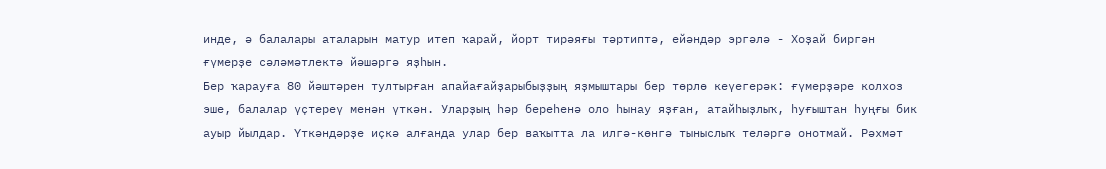инде, ә балалары аталарын матур итеп ҡарай, йорт тирәяғы тәртиптә, ейәндәр эргәлә - Хоҙай биргән ғүмерҙе сәләмәтлектә йәшәргә яҙһын.
Бер ҡарауға 80 йәштәрен тултырған апайағайҙарыбыҙҙың яҙмыштары бер төрлө кеүегерәк: ғүмерҙәре колхоз эше, балалар үҫтереү менән үткән. Уларҙың һәр береһенә оло һынау яҙған, атайһыҙлыҡ, һуғыштан һуңғы бик ауыр йылдар. Үткәндәрҙе иҫкә алғанда улар бер ваҡытта ла илгә-көнгә тыныслыҡ теләргә онотмай. Рәхмәт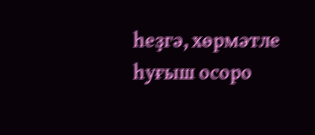һеҙгә, хөрмәтле һуғыш осоро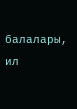балалары, ил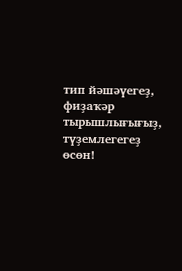тип йәшәүегеҙ, фиҙаҡәр тырышлығығыҙ, түҙемлегегеҙ өсөн!